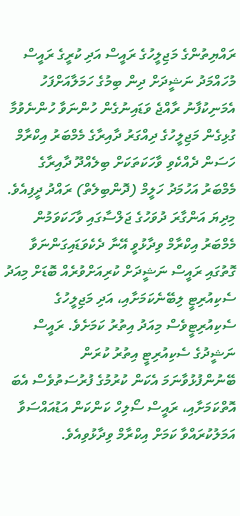ރައްޔިތުންގެ މަޖިލީހުގެ ރައީސް އަދި ކުރީގެ ރައީސް މުހައްމަދު ނަޝީދަށް ދިން ބިމުގެ ހަމަލާއަށްފަހު އެމަނިކުފާނު ރާއްޖެ ވަޑައިނުގެން ހުންނަވާ ހުންނެވުމާ ގުޅިގެން މަޖިލީހުގެ ދިއްގަރު ދާއިރާގެ މެމްބަރު އިކްރާމް ހަސަން ދެއްކެވި ވާހަކަތަކަށް ބިލެއްދޫ ދާއިރާގެ މެމްބަރު އަހުމަދު ހަލީމް (ދޮންބިލެތް) ރައްދު ދީފިއެވެ.
މިދިޔަ އަންގާރަ ދުވަހުގެ ޖަލްސާގައި ވާހަކަވަމުން މެމްބަރު އިކްރާމް ވިދާޅުވީ އޭނާ ދެކެވަޑައިގަންނަވާ ގޮތުގައި ރައީސް ނަޝީދަށް ކުރިއަށްވުރެއް ބޮޑަށް މިއަދު ސެކިއުރިޓީ ލިބޭނެކަމަށާއި، އަދި މަޖިލީހުގެ ސެކިއުރިޓީވެސް މިއަދު އިތުރު ކަމަށެވެ. ރައީސް ނަޝީދުގެ ސެކިއުރިޓީ އިތުރު ކުރަން ބޭނުންފުޅުވާނަމަ އެކަން ކުރުމުގެ ފުރުސަތުވެސް އެބަ އޮތްކަމަށާއި، ރައީސް ސޯލިހް ކަންކަން އަޑުއައްސަވާ އަމަލުކުރައްވާ ކަމަށް އިކްރާމް ވިދާޅުވިއެވެ.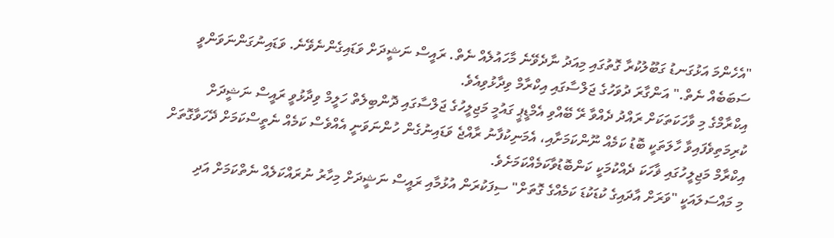"އެހެންމަ އަޅުގަނޑު ގަބޫލުކުރާ ގޮތުގައި މިއަދު ނާދެވޭނެ މާހައުލެއް ނެތް. ރައީސް ނަޝީދަށް ވަޑައިގެންނެވޭނެ. ވަޑައިނުގަންނަވަންވީ ސަބަބެއް ނެތް." އަންގާރަ ދުވަހުގެ ޖަލްސާގައި އިކްރާމް ވިދާޅުވިއެވެ.
އިކްރާމްގެ މި ވާހަކަތަކަށް ރައްދު ދެއްވާ ރޭ ބޭއްވި އެމްޑީޕީ ގައުމީ މަޖިލީހުގެ ޖަލްސާގައި ދޮންބިލެތް ހަލީމް ވިދާޅުވީ ރައީސް ނަޝީދަށް ކުރިމަތިވެފައިވާ ހާލަތަކީ ބޮޑު ކަމެއް ނޫންކަމަށާއި، އެމަނިކުފާނު ރާއްޖެ ވަޑައިނުގެން ހުންނަވަނީ އެއްވެސް ކަމެއް ނެތީސްކަމަށް ދޭހަވާގޮތަށް އިކްރާމް މަޖިލީހުގައި ޥާހަކަ ދެއްކުމަކީ ކަންބޮޑުވާކަމެއްކަމަށެވެ.
މި މައްސަލައަކީ "ވަރަށް އާދައިގެ ކުޑަކުޑަ ކަމެއްގެ ގޮތަށް" ސިފަކުރަން އުޅުމާއި ރައީސް ނަޝީދަށް މިހާރު ނުރައްކަލެއް ނެތްކަމަށް އަދި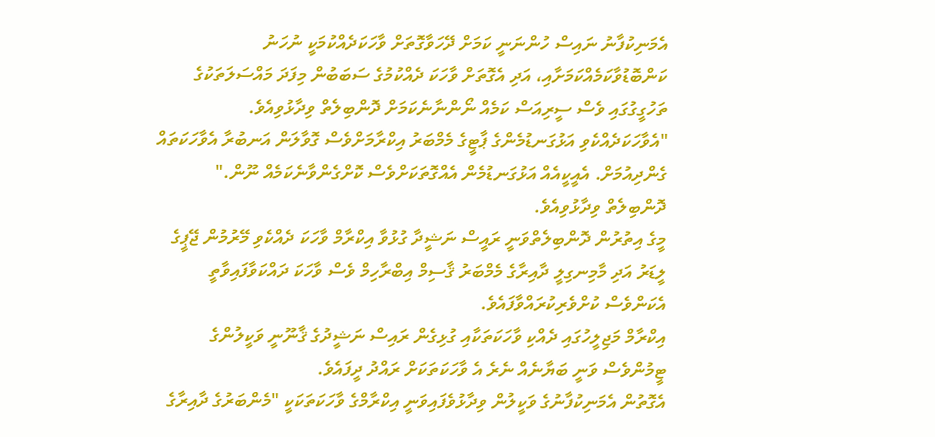އެމަނިކުފާނު ނައިސް ހުންނަނީ ކަމަށް ދޭހަވާގޮތަށް ވާހަކަދެއްކުމަކީ ނުހަނު ކަންބޮޑުވާކަމެއްކަމަށާއި، އަދި އެގޮތަށް ވާހަކަ ދެއްކުމުގެ ސަބަބުން މިފަދަ މައްސަލަތަކުގެ ތަހުގީގުގައި ވެސް ސީރިއަސް ކަމެއް ނޯންނާނެކަމަށް ދޮންބިލެތް ވިދާޅުވިއެވެ.
"އެވާހަކަދެއްކެވި އަޅުގަނޑުމެންގެ ޕާޓީގެ މެމްބަރު އިކްރާމަށްވެސް ގޮވާލަން އަނބުރާ އެވާހަކަތައް ގެންދިއުމަށް. އެއީކީއެއް އަޅުގަނޑުމެން އެއްގޮތަކަށްވެސް ކޮށްގެންވާނެކަމެއް ނޫން." ދޮންބިލެތް ވިދާޅުވިއެވެ.
މީގެ އިތުރުން ދޮންބިލެތްވަނީ ރައީސް ނަޝީދާ ގުޅުވާ އިކްރާމް ވާހަކަ ދެއްކެވި މޭރުމުން ޖޭޕީގެ ލީޑަރު އަދި މާމިނގިލީ ދާއިރާގެ މެމްބަރު ޤާސިމް އިބްރާހިމް ވެސް ވާހަކަ ދައްކަވާފައިވާތީ އެކަންވެސް ކުށްވެރިކުރައްވާފައެވެ.
އިކްރާމް މަޖިލީހުގައި ދެއްކި ވާހަކަތަކާއި ގުޅިގެން ރައިސް ނަޝީދުގެ ޤާނޫނީ ވަކީލުންގެ ޓީމުންވެސް ވަނީ ބަޔާނެއް ނެރެ އެ ވާހަކަތަކަށް ރައްދު ދީފައެވެ.
އެގޮތުން އެމަނިކުފާނުގެ ވަކީލުން ވިދާޅުވެފައިވަނީ އިކްރާމްގެ ވާހަކަތަކަކީ "މެންބަރުގެ ދާއިރާގެ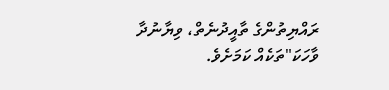ރައްޔިތުންގެ ތާއީދުނެތް، ވިޔާނުދާ ވާހަކަ"ތަކެއް ކަމަށެވެ.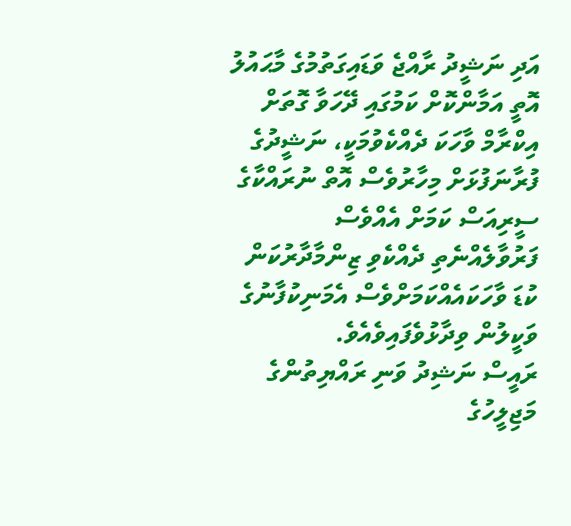އަދި ނަޝީދު ރާއްޖެ ވަޑައިގަތުމުގެ މާޙައުލު އޮތީ އަމާންކޮށް ކަމުގައި ދޭހަވާ ގޮތަށް އިކްރާމް ވާހަކަ ދެއްކެވުމަކީ، ނަޝީދުގެ ފުރާނަފުޅަށް މިހާރުވެސް އޮތް ނުރައްކާގެ ސީރިއަސް ކަމަށް އެއްވެސް ފަރުވާލެއްނެތި ދެއްކެވި ޒިންމާދާރުކަން ކުޑަ ވާހަކައެއްކަމަށްވެސް އެމަނިކުފާނުގެ ވަކީލުން ވިދާޅުވެފައިވެއެވެ.
ރައީސް ނަޝިދު ވަނި ރައްޔިތުންގެ މަޖިލީހުގެ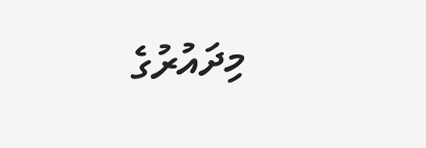މިދައުރުގެ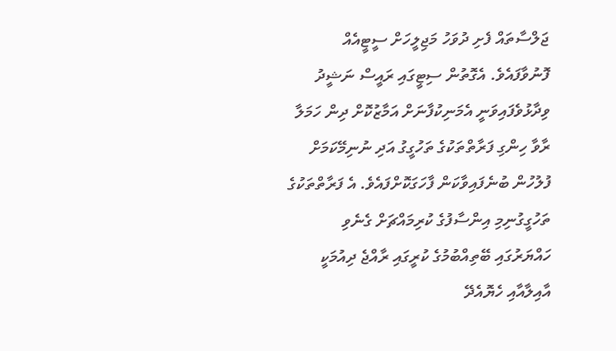ޖަލްސާތައް ފެށި ދުވަހު މަޖިލީހަށް ސީޓީއެއް ފޮނުވާފައެވެ. އެގޮތުން ސިޓީގައި ރައީސް ނަޝީދު ވިދާޅުވެފައިވަނީ އެމަނިކުފާނަށް އަމާޒުކޮށް ދިން ހަމަލާ ރާވާ ހިންގި ފަރާތްތަކުގެ ތަހުގީގު އަދި ނުނިމޭކަމަށް ފުލުހުން ބުނެފައިވާކަން ފާހަގަކޮށްފައެވެ. އެ ފަރާތްތަކުގެ ތަހުގީގުނިމި އިންސާފުގެ ކުރިމައްޗަށް ގެނެވި ހައްޔަރުގައި ބޭތިއްބުމުގެ ކުރީގައި ރާއްޖެ ދިއުމަކީ އާއިލާއާއި ހެޔޮއެދޭ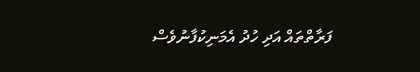ފަރާތްތައް އަދި ހުދު އެމަނިކުފާނުވެސް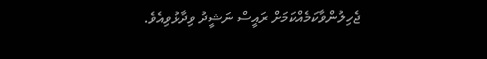ޖެހިލުންވާކަމެއްކަމަށް ރައީސް ނަޝީދު ވިދާޅުވިއެވެ.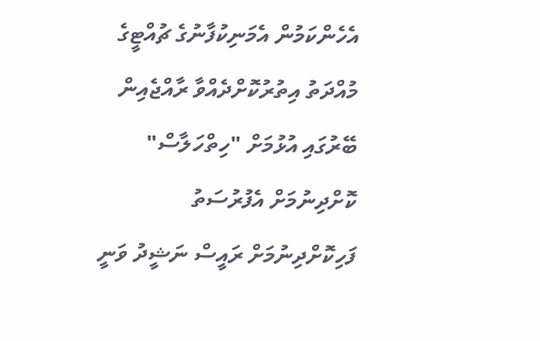އެހެންކަމުން އެމަނިކުފާނުގެ ޗުއްޓީގެ މުއްދަތު އިތުރުކޮށްދެއްވާ ރާއްޖެއިން ބޭރުގައި އުޅުމަށް "ހިތްހަލާސް" ކޮށްދިނުމަށް އެފުރުސަތު ފަހިކޮށްދިނުމަށް ރައީސް ނަޝީދު ވަނީ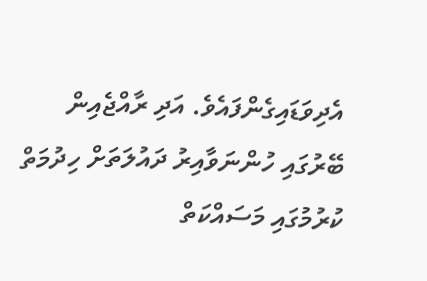އެދިވަޑައިގެންފައެވެ. އަދި ރާއްޖެއިން ބޭރުގައި ހުންނަވާއިރު ދައުލަތަށް ހިދުމަތް ކުރުމުގައި މަސައްކަތް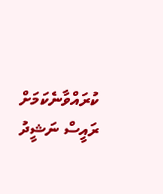ކުރައްވާނެކަމަށް ރައީސް ނަޝީދު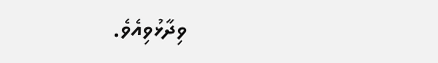ވިދާޅުވިއެވެ.